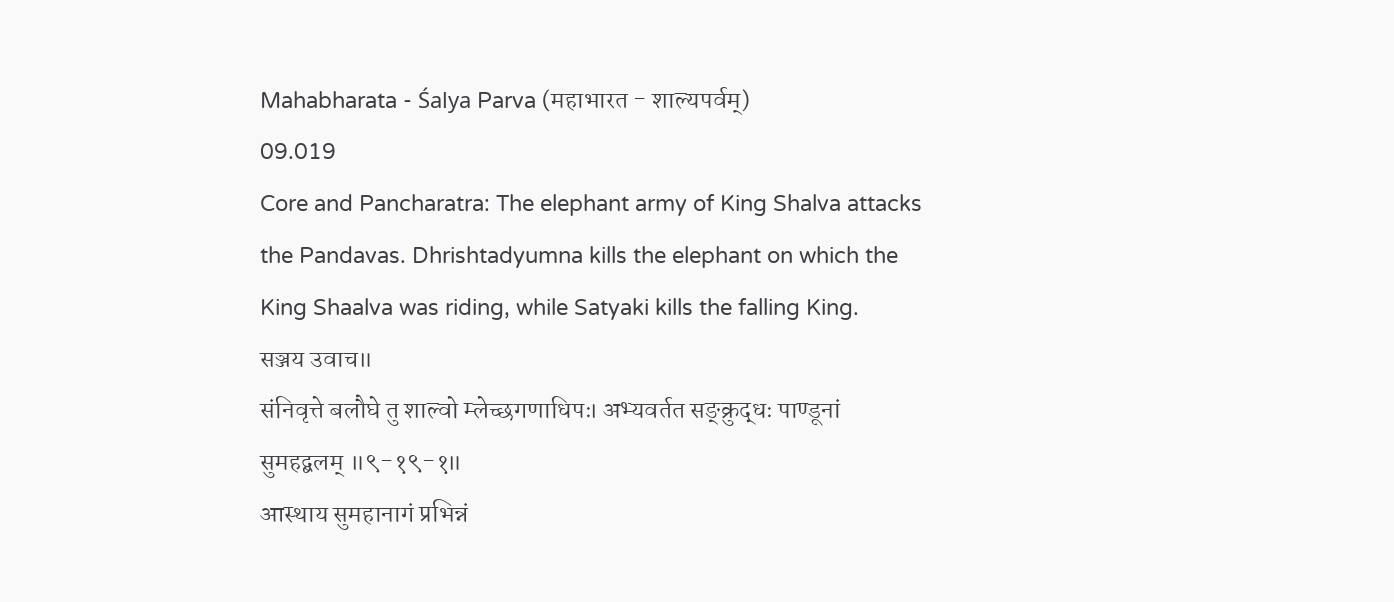Mahabharata - Śalya Parva (महाभारत - शाल्यपर्वम्)
09.019
Core and Pancharatra: The elephant army of King Shalva attacks the Pandavas. Dhrishtadyumna kills the elephant on which the King Shaalva was riding, while Satyaki kills the falling King.
सञ्जय उवाच॥
संनिवृत्ते बलौघे तु शाल्वो म्लेच्छगणाधिपः। अभ्यवर्तत सङ्क्रुद्धः पाण्डूनां सुमहद्बलम् ॥९-१९-१॥
आस्थाय सुमहानागं प्रभिन्नं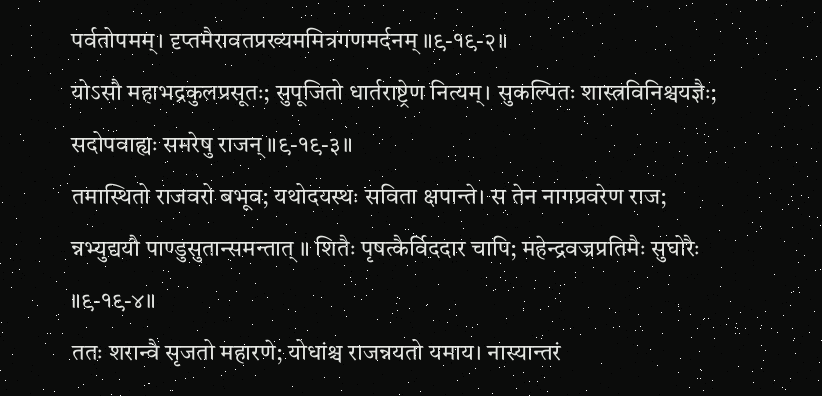पर्वतोपमम्। दृप्तमैरावतप्रख्यममित्रगणमर्दनम् ॥९-१९-२॥
योऽसौ महाभद्रकुलप्रसूतः; सुपूजितो धार्तराष्ट्रेण नित्यम्। सुकल्पितः शास्त्रविनिश्चयज्ञैः; सदोपवाह्यः समरेषु राजन् ॥९-१९-३॥
तमास्थितो राजवरो बभूव; यथोदयस्थः सविता क्षपान्ते। स तेन नागप्रवरेण राज; न्नभ्युद्ययौ पाण्डुसुतान्समन्तात् ॥ शितैः पृषत्कैर्विददार चापि; महेन्द्रवज्रप्रतिमैः सुघोरैः ॥९-१९-४॥
ततः शरान्वै सृजतो महारणे; योधांश्च राजन्नयतो यमाय। नास्यान्तरं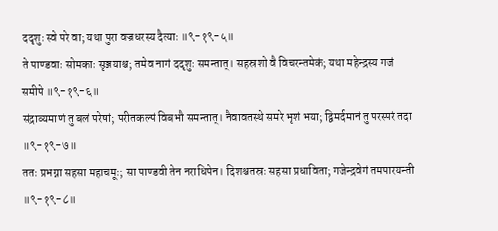ददृशुः स्वे परे वा; यथा पुरा वज्रधरस्य दैत्याः ॥९-१९-५॥
ते पाण्डवाः सोमकाः सृञ्जयाश्च; तमेव नागं ददृशुः समन्तात्। सहस्रशो वै विचरन्तमेकं; यथा महेन्द्रस्य गजं समीपे ॥९-१९-६॥
संद्राव्यमाणं तु बलं परेषां; परीतकल्पं विबभौ समन्तात्। नैवावतस्थे समरे भृशं भया; द्विमर्दमानं तु परस्परं तदा ॥९-१९-७॥
ततः प्रभग्ना सहसा महाचमूः; सा पाण्डवी तेन नराधिपेन। दिशश्चतस्रः सहसा प्रधाविता; गजेन्द्रवेगं तमपारयन्ती ॥९-१९-८॥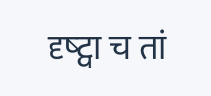दृष्ट्वा च तां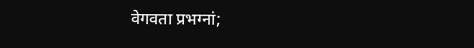वेगवता प्रभग्नां;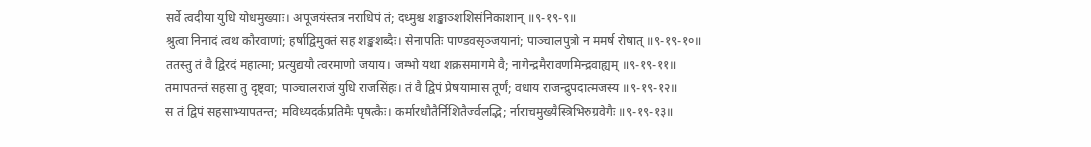सर्वे त्वदीया युधि योधमुख्याः। अपूजयंस्तत्र नराधिपं तं; दध्मुश्च शङ्खाञ्शशिसंनिकाशान् ॥९-१९-९॥
श्रुत्वा निनादं त्वथ कौरवाणां; हर्षाद्विमुक्तं सह शङ्खशब्दैः। सेनापतिः पाण्डवसृञ्जयानां; पाञ्चालपुत्रो न ममर्ष रोषात् ॥९-१९-१०॥
ततस्तु तं वै द्विरदं महात्मा; प्रत्युद्ययौ त्वरमाणो जयाय। जम्भो यथा शक्रसमागमे वै; नागेन्द्रमैरावणमिन्द्रवाह्यम् ॥९-१९-११॥
तमापतन्तं सहसा तु दृष्ट्वा; पाञ्चालराजं युधि राजसिंहः। तं वै द्विपं प्रेषयामास तूर्णं; वधाय राजन्द्रुपदात्मजस्य ॥९-१९-१२॥
स तं द्विपं सहसाभ्यापतन्त; मविध्यदर्कप्रतिमैः पृषत्कैः। कर्मारधौतैर्निशितैर्ज्वलद्भि; र्नाराचमुख्यैस्त्रिभिरुग्रवेगैः ॥९-१९-१३॥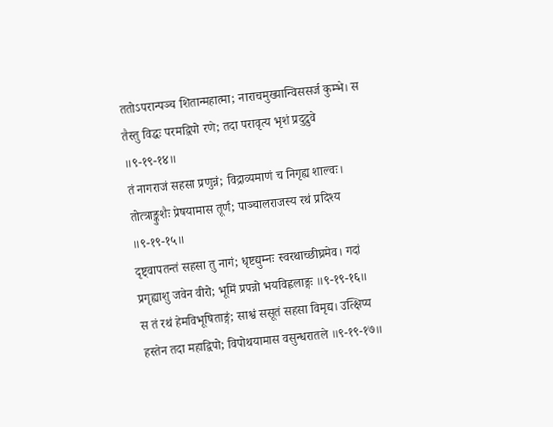ततोऽपरान्पञ्च शितान्महात्मा; नाराचमुख्यान्विससर्ज कुम्भे। स तैस्तु विद्धः परमद्विपो रणे; तदा परावृत्य भृशं प्रदुद्रुवे ॥९-१९-१४॥
तं नागराजं सहसा प्रणुन्नं; विद्राव्यमाणं च निगृह्य शाल्वः। तोत्त्राङ्कुशैः प्रेषयामास तूर्णं; पाञ्चालराजस्य रथं प्रदिश्य ॥९-१९-१५॥
दृष्ट्वापतन्तं सहसा तु नागं; धृष्टद्युम्नः स्वरथाच्छीघ्रमेव। गदां प्रगृह्याशु जवेन वीरो; भूमिं प्रपन्नो भयविह्वलाङ्गः ॥९-१९-१६॥
स तं रथं हेमविभूषिताङ्गं; साश्वं ससूतं सहसा विमृद्य। उत्क्षिप्य हस्तेन तदा महाद्विपो; विपोथयामास वसुन्धरातले ॥९-१९-१७॥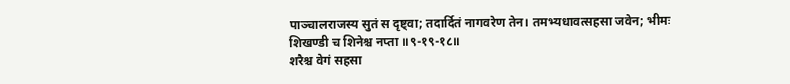पाञ्चालराजस्य सुतं स दृष्ट्वा; तदार्दितं नागवरेण तेन। तमभ्यधावत्सहसा जवेन; भीमः शिखण्डी च शिनेश्च नप्ता ॥९-१९-१८॥
शरैश्च वेगं सहसा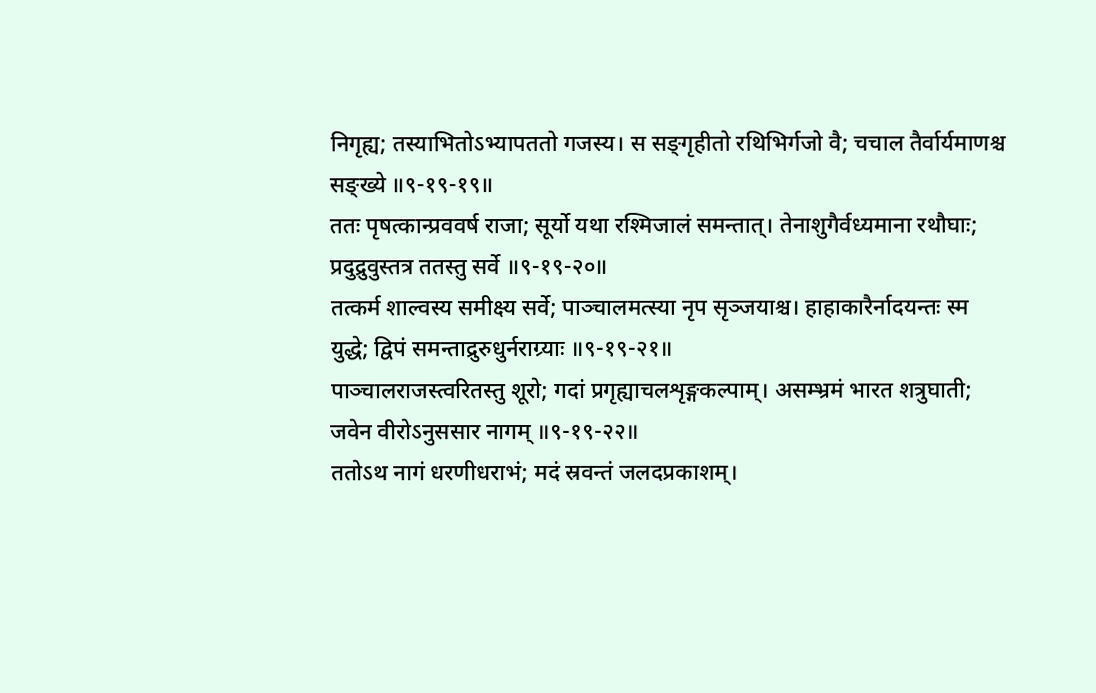निगृह्य; तस्याभितोऽभ्यापततो गजस्य। स सङ्गृहीतो रथिभिर्गजो वै; चचाल तैर्वार्यमाणश्च सङ्ख्ये ॥९-१९-१९॥
ततः पृषत्कान्प्रववर्ष राजा; सूर्यो यथा रश्मिजालं समन्तात्। तेनाशुगैर्वध्यमाना रथौघाः; प्रदुद्रुवुस्तत्र ततस्तु सर्वे ॥९-१९-२०॥
तत्कर्म शाल्वस्य समीक्ष्य सर्वे; पाञ्चालमत्स्या नृप सृञ्जयाश्च। हाहाकारैर्नादयन्तः स्म युद्धे; द्विपं समन्ताद्रुरुधुर्नराग्र्याः ॥९-१९-२१॥
पाञ्चालराजस्त्वरितस्तु शूरो; गदां प्रगृह्याचलशृङ्गकल्पाम्। असम्भ्रमं भारत शत्रुघाती; जवेन वीरोऽनुससार नागम् ॥९-१९-२२॥
ततोऽथ नागं धरणीधराभं; मदं स्रवन्तं जलदप्रकाशम्।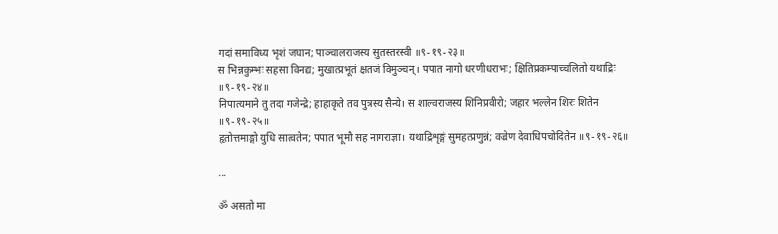गदां समाविध्य भृशं जघान; पाञ्चालराजस्य सुतस्तरस्वी ॥९-१९-२३॥
स भिन्नकुम्भः सहसा विनद्य; मुखात्प्रभूतं क्षतजं विमुञ्चन्। पपात नागो धरणीधराभः; क्षितिप्रकम्पाच्चलितो यथाद्रिः ॥९-१९-२४॥
निपात्यमाने तु तदा गजेन्द्रे; हाहाकृते तव पुत्रस्य सैन्ये। स शाल्वराजस्य शिनिप्रवीरो; जहार भल्लेन शिरः शितेन ॥९-१९-२५॥
हृतोत्तमाङ्गो युधि सात्वतेन; पपात भूमौ सह नागराज्ञा। यथाद्रिशृङ्गं सुमहत्प्रणुन्नं; वज्रेण देवाधिपचोदितेन ॥९-१९-२६॥

...

ॐ असतो मा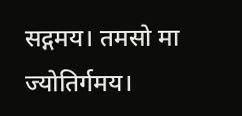सद्गमय। तमसो मा ज्योतिर्गमय।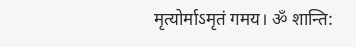मृत्योर्माऽमृतं गमय। ॐ शान्ति: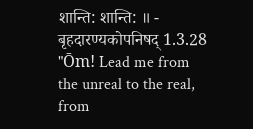शान्ति: शान्ति: ॥ - बृहदारण्यकोपनिषद् 1.3.28
"Ōm! Lead me from the unreal to the real, from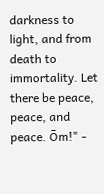darkness to light, and from death to immortality. Let there be peace, peace, and peace. Ōm!" -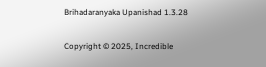Brihadaranyaka Upanishad 1.3.28

Copyright © 2025, Incredible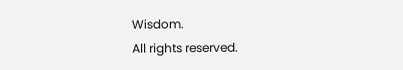Wisdom.
All rights reserved.